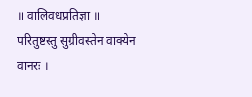॥ वालिवधप्रतिज्ञा ॥
परितुष्टस्तु सुग्रीवस्तेन वाक्येन वानरः ।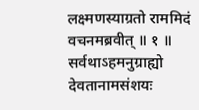लक्ष्मणस्याग्रतो राममिदं वचनमब्रवीत् ॥ १ ॥
सर्वथाऽहमनुग्राह्यो देवतानामसंशयः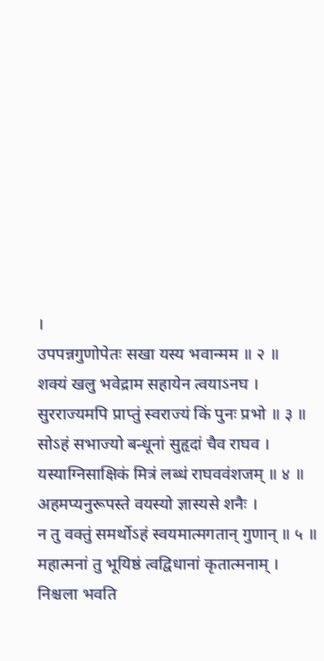।
उपपन्नगुणोपेतः सखा यस्य भवान्मम ॥ २ ॥
शक्यं खलु भवेद्राम सहायेन त्वयाऽनघ ।
सुरराज्यमपि प्राप्तुं स्वराज्यं किं पुनः प्रभो ॥ ३ ॥
सोऽहं सभाज्यो बन्धूनां सुहृदां चैव राघव ।
यस्याग्निसाक्षिकं मित्रं लब्धं राघववंशजम् ॥ ४ ॥
अहमप्यनुरूपस्ते वयस्यो ज्ञास्यसे शनैः ।
न तु वक्तुं समर्थोऽहं स्वयमात्मगतान् गुणान् ॥ ५ ॥
महात्मनां तु भूयिष्ठं त्वद्विधानां कृतात्मनाम् ।
निश्चला भवति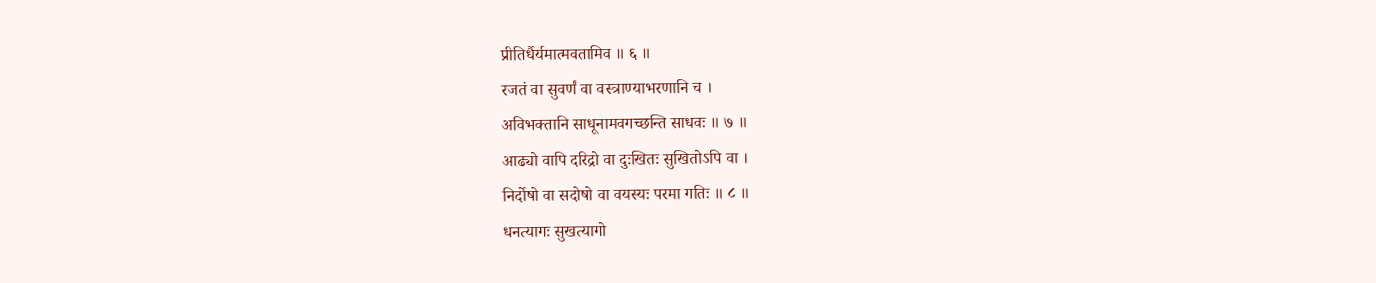प्रीतिर्धैर्यमात्मवतामिव ॥ ६ ॥
रजतं वा सुवर्णं वा वस्त्राण्याभरणानि च ।
अविभक्तानि साधूनामवगच्छन्ति साधवः ॥ ७ ॥
आढ्यो वापि दरिद्रो वा दुःखितः सुखितोऽपि वा ।
निर्दोषो वा सदोषो वा वयस्यः परमा गतिः ॥ ८ ॥
धनत्यागः सुखत्यागो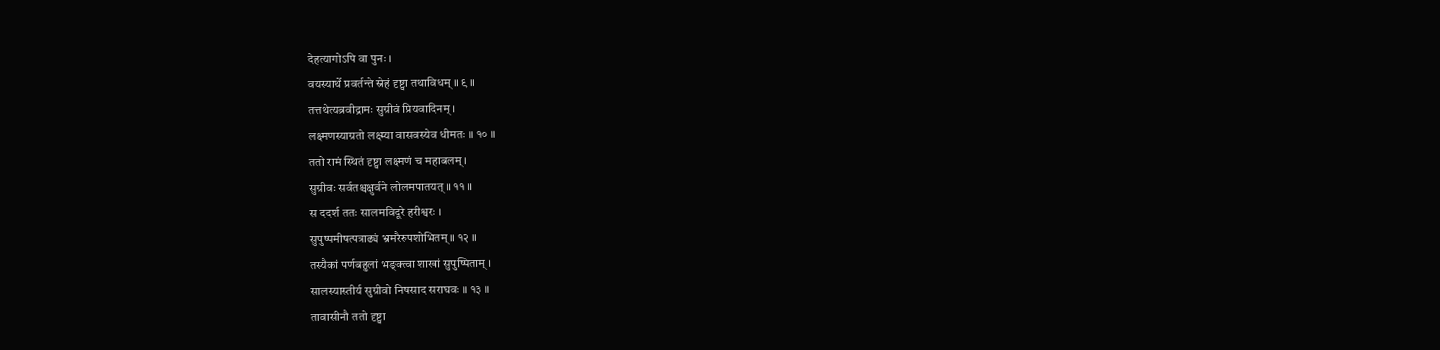देहत्यागोऽपि वा पुनः ।
वयस्यार्थे प्रवर्तन्ते स्नेहं दृष्ट्वा तथाविधम् ॥ ९ ॥
तत्तथेत्यब्रवीद्रामः सुग्रीवं प्रियवादिनम् ।
लक्ष्मणस्याग्रतो लक्ष्म्या वासवस्येव धीमतः ॥ १० ॥
ततो रामं स्थितं दृष्ट्वा लक्ष्मणं च महाबलम् ।
सुग्रीवः सर्वतश्चक्षुर्वने लोलमपातयत् ॥ ११ ॥
स ददर्श ततः सालमविदूरे हरीश्वरः ।
सुपुष्पमीषत्पत्राढ्यं भ्रमरैरुपशोभितम् ॥ १२ ॥
तस्यैकां पर्णबहुलां भङ्क्त्वा शाखां सुपुष्पिताम् ।
सालस्यास्तीर्य सुग्रीवो निषसाद सराघवः ॥ १३ ॥
तावासीनौ ततो दृष्ट्वा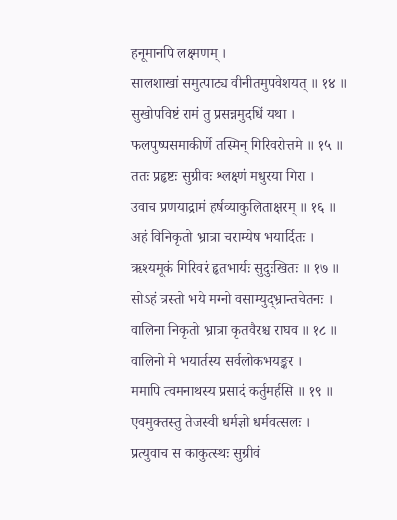हनूमानपि लक्ष्मणम् ।
सालशाखां समुत्पाट्य वीनीतमुपवेशयत् ॥ १४ ॥
सुखोपविष्टं रामं तु प्रसन्नमुदधिं यथा ।
फलपुष्पसमाकीर्णे तस्मिन् गिरिवरोत्तमे ॥ १५ ॥
ततः प्रहृष्टः सुग्रीवः श्लक्ष्णं मधुरया गिरा ।
उवाच प्रणयाद्रामं हर्षव्याकुलिताक्षरम् ॥ १६ ॥
अहं विनिकृतो भ्रात्रा चराम्येष भयार्दितः ।
ऋश्यमूकं गिरिवरं हृतभार्यः सुदुःखितः ॥ १७ ॥
सोऽहं त्रस्तो भये मग्नो वसाम्युद्भ्रान्तचेतनः ।
वालिना निकृतो भ्रात्रा कृतवैरश्च राघव ॥ १८ ॥
वालिनो मे भयार्तस्य सर्वलोकभयङ्कर ।
ममापि त्वमनाथस्य प्रसादं कर्तुमर्हसि ॥ १९ ॥
एवमुक्तस्तु तेजस्वी धर्मज्ञो धर्मवत्सलः ।
प्रत्युवाच स काकुत्स्थः सुग्रीवं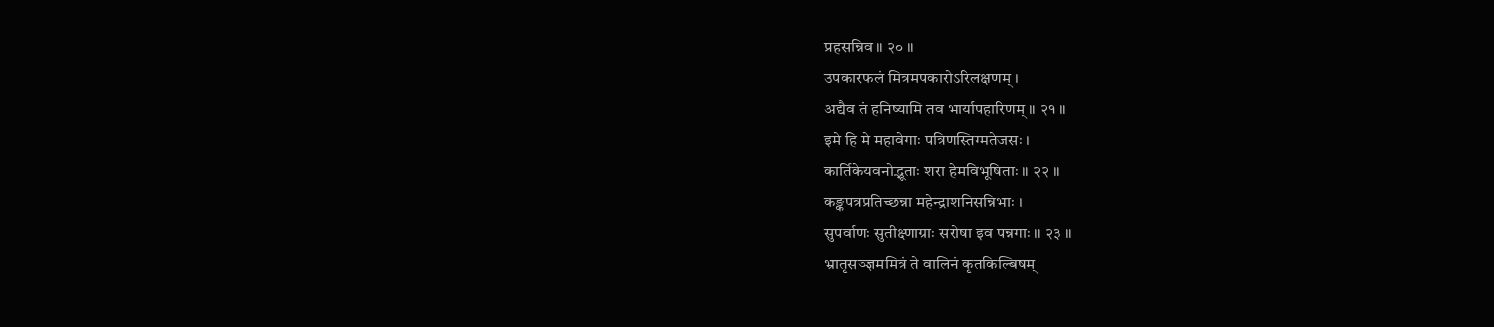प्रहसन्निव ॥ २० ॥
उपकारफलं मित्रमपकारोऽरिलक्षणम् ।
अद्यैव तं हनिष्यामि तव भार्यापहारिणम् ॥ २१ ॥
इमे हि मे महावेगाः पत्रिणस्तिग्मतेजसः ।
कार्तिकेयवनोद्भूताः शरा हेमविभूषिताः ॥ २२ ॥
कङ्कपत्रप्रतिच्छन्ना महेन्द्राशनिसन्निभाः ।
सुपर्वाणः सुतीक्ष्णाग्राः सरोषा इव पन्नगाः ॥ २३ ॥
भ्रातृसञ्ज्ञममित्रं ते वालिनं कृतकिल्बिषम्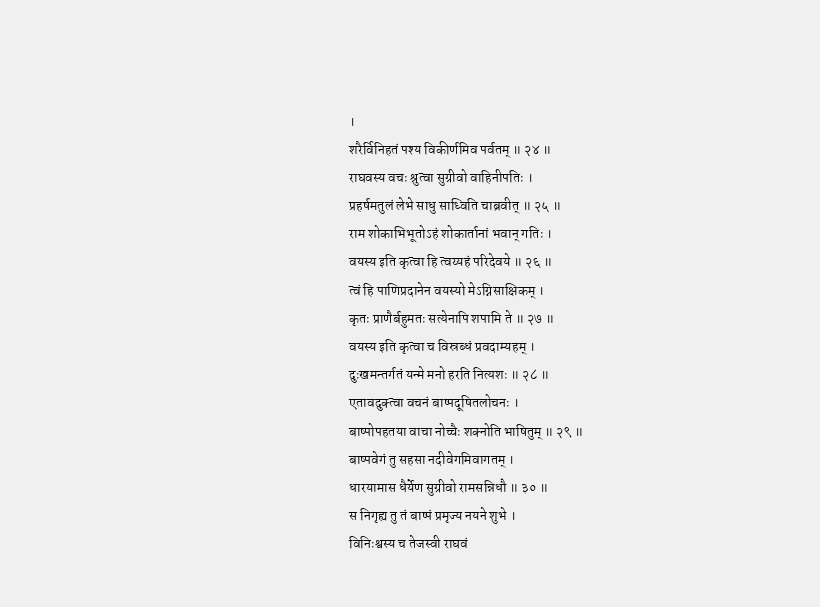।
शरैर्विनिहतं पश्य विकीर्णमिव पर्वतम् ॥ २४ ॥
राघवस्य वचः श्रुत्वा सुग्रीवो वाहिनीपतिः ।
प्रहर्षमतुलं लेभे साधु साध्विति चाब्रवीत् ॥ २५ ॥
राम शोकाभिभूतोऽहं शोकार्तानां भवान् गतिः ।
वयस्य इति कृत्वा हि त्वय्यहं परिदेवये ॥ २६ ॥
त्वं हि पाणिप्रदानेन वयस्यो मेऽग्निसाक्षिकम् ।
कृतः प्राणैर्बहुमतः सत्येनापि शपामि ते ॥ २७ ॥
वयस्य इति कृत्वा च विस्रब्धं प्रवदाम्यहम् ।
दुःखमन्तर्गतं यन्मे मनो हरति नित्यशः ॥ २८ ॥
एतावदुक्त्वा वचनं बाष्पदूषितलोचनः ।
बाष्पोपहतया वाचा नोच्चैः शक्नोति भाषितुम् ॥ २९ ॥
बाष्पवेगं तु सहसा नदीवेगमिवागतम् ।
धारयामास धैर्येण सुग्रीवो रामसन्निधौ ॥ ३० ॥
स निगृह्य तु तं बाष्पं प्रमृज्य नयने शुभे ।
विनिःश्वस्य च तेजस्वी राघवं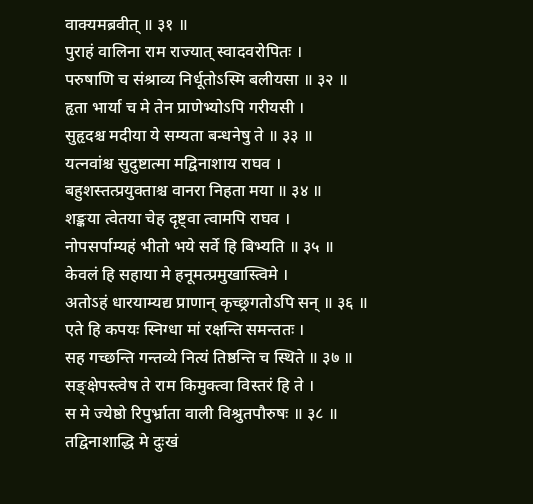वाक्यमब्रवीत् ॥ ३१ ॥
पुराहं वालिना राम राज्यात् स्वादवरोपितः ।
परुषाणि च संश्राव्य निर्धूतोऽस्मि बलीयसा ॥ ३२ ॥
हृता भार्या च मे तेन प्राणेभ्योऽपि गरीयसी ।
सुहृदश्च मदीया ये सम्यता बन्धनेषु ते ॥ ३३ ॥
यत्नवांश्च सुदुष्टात्मा मद्विनाशाय राघव ।
बहुशस्तत्प्रयुक्ताश्च वानरा निहता मया ॥ ३४ ॥
शङ्कया त्वेतया चेह दृष्ट्वा त्वामपि राघव ।
नोपसर्पाम्यहं भीतो भये सर्वे हि बिभ्यति ॥ ३५ ॥
केवलं हि सहाया मे हनूमत्प्रमुखास्त्विमे ।
अतोऽहं धारयाम्यद्य प्राणान् कृच्छ्रगतोऽपि सन् ॥ ३६ ॥
एते हि कपयः स्निग्धा मां रक्षन्ति समन्ततः ।
सह गच्छन्ति गन्तव्ये नित्यं तिष्ठन्ति च स्थिते ॥ ३७ ॥
सङ्क्षेपस्त्वेष ते राम किमुक्त्वा विस्तरं हि ते ।
स मे ज्येष्ठो रिपुर्भ्राता वाली विश्रुतपौरुषः ॥ ३८ ॥
तद्विनाशाद्धि मे दुःखं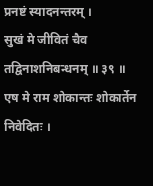प्रनष्टं स्यादनन्तरम् ।
सुखं मे जीवितं चैव तद्विनाशनिबन्धनम् ॥ ३९ ॥
एष मे राम शोकान्तः शोकार्तेन निवेदितः ।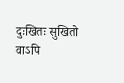दुःखितः सुखितो वाऽपि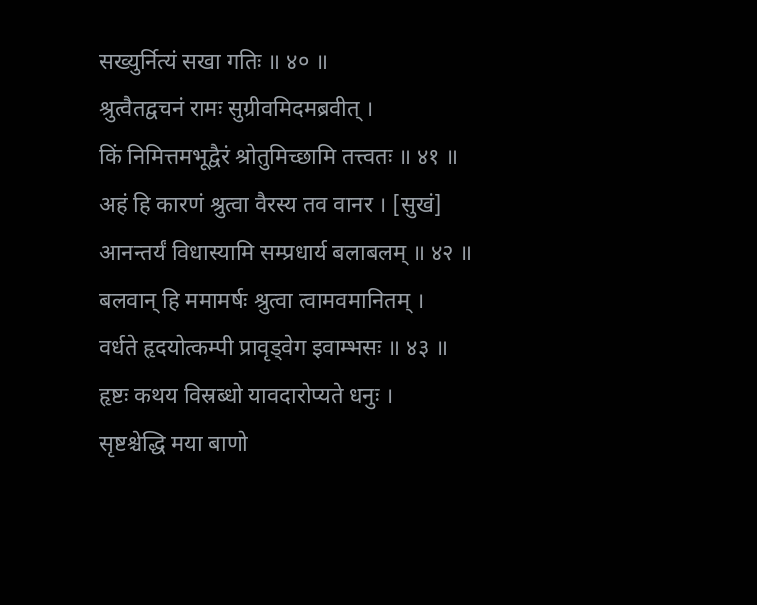सख्युर्नित्यं सखा गतिः ॥ ४० ॥
श्रुत्वैतद्वचनं रामः सुग्रीवमिदमब्रवीत् ।
किं निमित्तमभूद्वैरं श्रोतुमिच्छामि तत्त्वतः ॥ ४१ ॥
अहं हि कारणं श्रुत्वा वैरस्य तव वानर । [सुखं]
आनन्तर्यं विधास्यामि सम्प्रधार्य बलाबलम् ॥ ४२ ॥
बलवान् हि ममामर्षः श्रुत्वा त्वामवमानितम् ।
वर्धते हृदयोत्कम्पी प्रावृड्वेग इवाम्भसः ॥ ४३ ॥
हृष्टः कथय विस्रब्धो यावदारोप्यते धनुः ।
सृष्टश्चेद्धि मया बाणो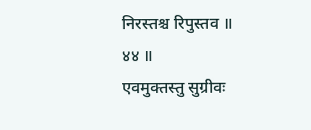निरस्तश्च रिपुस्तव ॥ ४४ ॥
एवमुक्तस्तु सुग्रीवः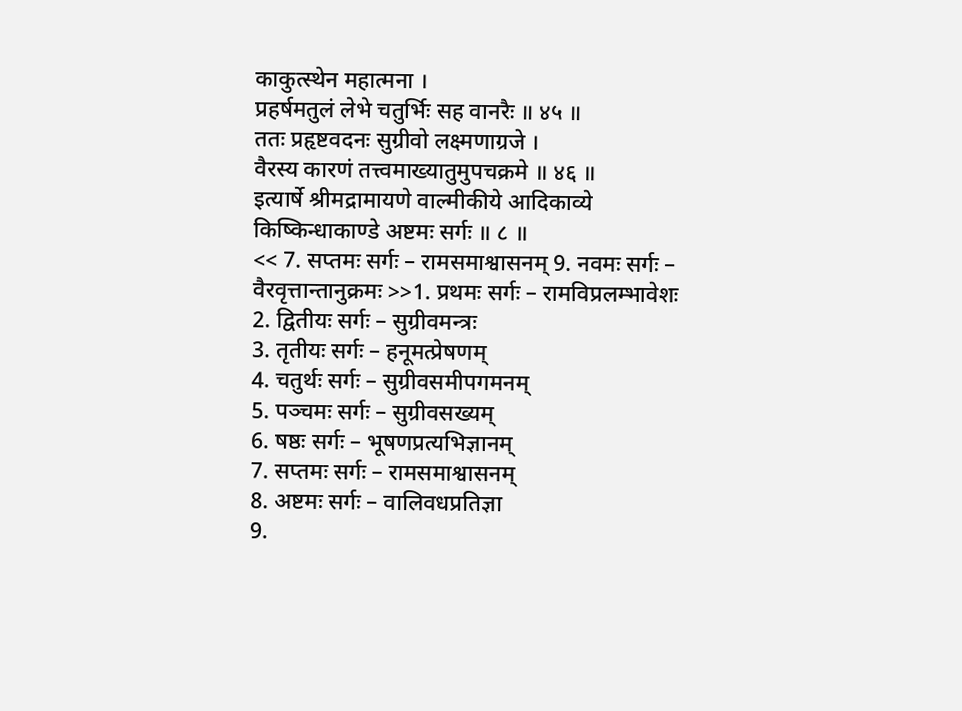काकुत्स्थेन महात्मना ।
प्रहर्षमतुलं लेभे चतुर्भिः सह वानरैः ॥ ४५ ॥
ततः प्रहृष्टवदनः सुग्रीवो लक्ष्मणाग्रजे ।
वैरस्य कारणं तत्त्वमाख्यातुमुपचक्रमे ॥ ४६ ॥
इत्यार्षे श्रीमद्रामायणे वाल्मीकीये आदिकाव्ये किष्किन्धाकाण्डे अष्टमः सर्गः ॥ ८ ॥
<< 7. सप्तमः सर्गः – रामसमाश्वासनम् 9. नवमः सर्गः – वैरवृत्तान्तानुक्रमः >>1. प्रथमः सर्गः – रामविप्रलम्भावेशः
2. द्वितीयः सर्गः – सुग्रीवमन्त्रः
3. तृतीयः सर्गः – हनूमत्प्रेषणम्
4. चतुर्थः सर्गः – सुग्रीवसमीपगमनम्
5. पञ्चमः सर्गः – सुग्रीवसख्यम्
6. षष्ठः सर्गः – भूषणप्रत्यभिज्ञानम्
7. सप्तमः सर्गः – रामसमाश्वासनम्
8. अष्टमः सर्गः – वालिवधप्रतिज्ञा
9.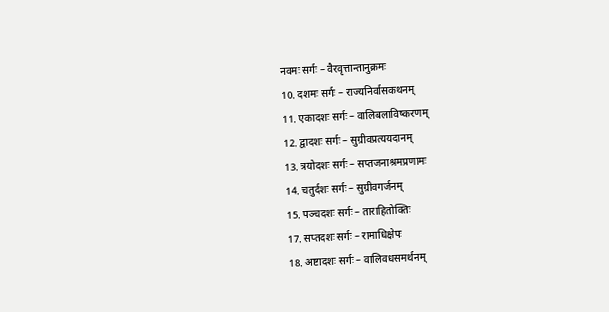नवमः सर्गः – वैरवृत्तान्तानुक्रमः
10. दशमः सर्गः – राज्यनिर्वासकथनम्
11. एकादशः सर्गः – वालिबलाविष्करणम्
12. द्वादशः सर्गः – सुग्रीवप्रत्ययदानम्
13. त्रयोदशः सर्गः – सप्तजनाश्रमप्रणामः
14. चतुर्दशः सर्गः – सुग्रीवगर्जनम्
15. पञ्चदशः सर्गः – ताराहितोक्तिः
17. सप्तदशः सर्गः – रामाधिक्षेपः
18. अष्टादशः सर्गः – वालिवधसमर्थनम्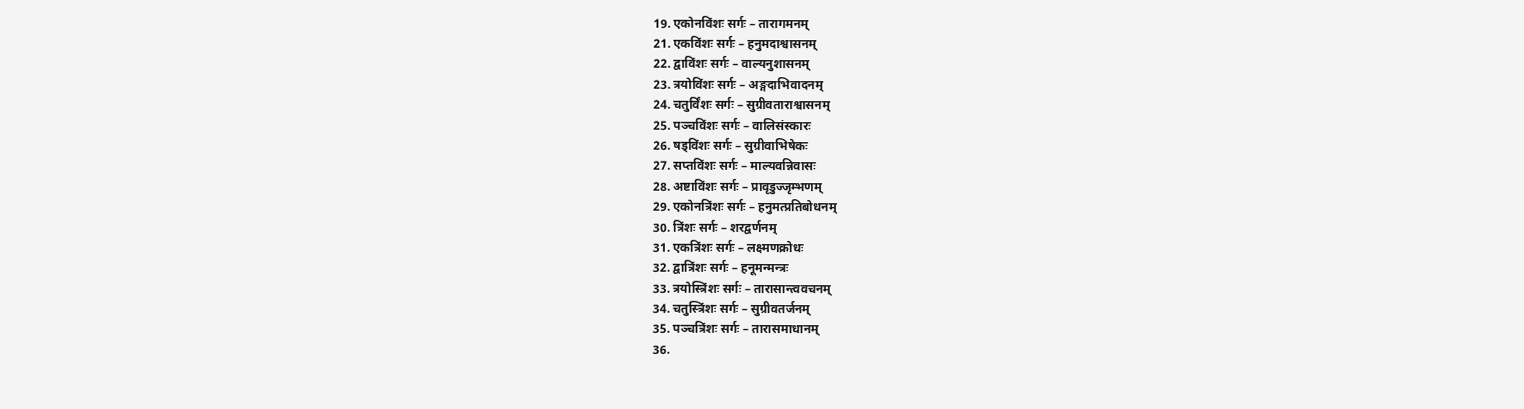19. एकोनविंशः सर्गः – तारागमनम्
21. एकविंशः सर्गः – हनुमदाश्वासनम्
22. द्वाविंशः सर्गः – वाल्यनुशासनम्
23. त्रयोविंशः सर्गः – अङ्गदाभिवादनम्
24. चतुर्विंशः सर्गः – सुग्रीवताराश्वासनम्
25. पञ्चविंशः सर्गः – वालिसंस्कारः
26. षड्विंशः सर्गः – सुग्रीवाभिषेकः
27. सप्तविंशः सर्गः – माल्यवन्निवासः
28. अष्टाविंशः सर्गः – प्रावृडुज्जृम्भणम्
29. एकोनत्रिंशः सर्गः – हनुमत्प्रतिबोधनम्
30. त्रिंशः सर्गः – शरद्वर्णनम्
31. एकत्रिंशः सर्गः – लक्ष्मणक्रोधः
32. द्वात्रिंशः सर्गः – हनूमन्मन्त्रः
33. त्रयोस्त्रिंशः सर्गः – तारासान्त्ववचनम्
34. चतुस्त्रिंशः सर्गः – सुग्रीवतर्जनम्
35. पञ्चत्रिंशः सर्गः – तारासमाधानम्
36.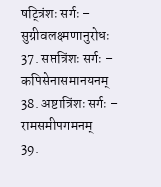षट्त्रिंशः सर्गः – सुग्रीवलक्ष्मणानुरोधः
37. सप्तत्रिंशः सर्गः – कपिसेनासमानयनम्
38. अष्टात्रिंशः सर्गः – रामसमीपगमनम्
39.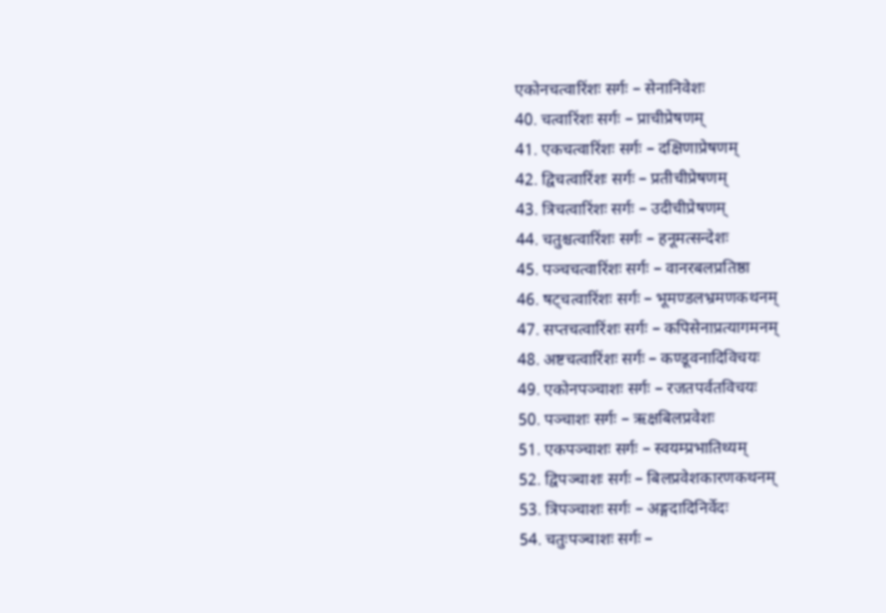एकोनचत्वारिंशः सर्गः – सेनानिवेशः
40. चत्वारिंशः सर्गः – प्राचीप्रेषणम्
41. एकचत्वारिंशः सर्गः – दक्षिणाप्रेषणम्
42. द्विचत्वारिंशः सर्गः – प्रतीचीप्रेषणम्
43. त्रिचत्वारिंशः सर्गः – उदीचीप्रेषणम्
44. चतुश्चत्वारिंशः सर्गः – हनूमत्सन्देशः
45. पञ्चचत्वारिंशः सर्गः – वानरबलप्रतिष्ठा
46. षट्चत्वारिंशः सर्गः – भूमण्डलभ्रमणकथनम्
47. सप्तचत्वारिंशः सर्गः – कपिसेनाप्रत्यागमनम्
48. अष्टचत्वारिंशः सर्गः – कण्डूवनादिविचयः
49. एकोनपञ्चाशः सर्गः – रजतपर्वतविचयः
50. पञ्चाशः सर्गः – ऋक्षबिलप्रवेशः
51. एकपञ्चाशः सर्गः – स्वयम्प्रभातिथ्यम्
52. द्विपञ्चाशः सर्गः – बिलप्रवेशकारणकथनम्
53. त्रिपञ्चाशः सर्गः – अङ्गदादिनिर्वेदः
54. चतुःपञ्चाशः सर्गः –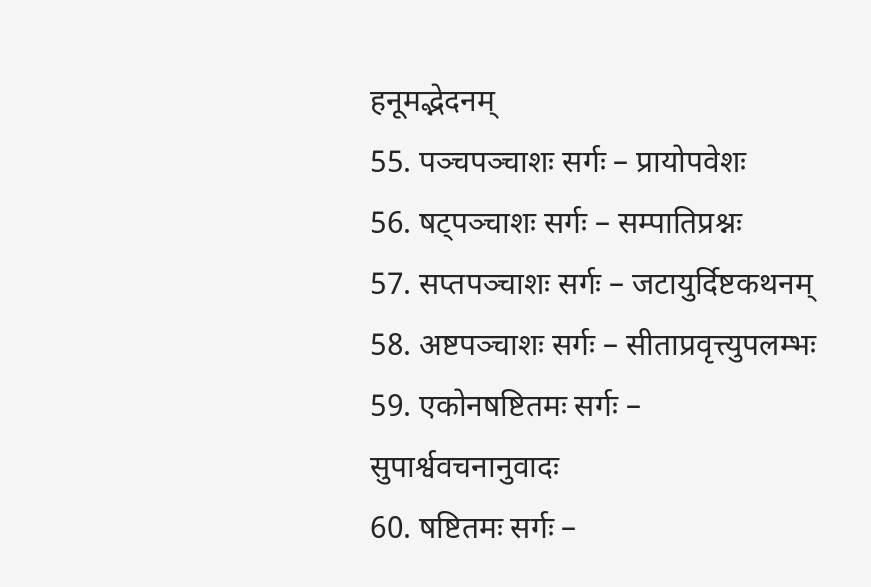हनूमद्भेदनम्
55. पञ्चपञ्चाशः सर्गः – प्रायोपवेशः
56. षट्पञ्चाशः सर्गः – सम्पातिप्रश्नः
57. सप्तपञ्चाशः सर्गः – जटायुर्दिष्टकथनम्
58. अष्टपञ्चाशः सर्गः – सीताप्रवृत्त्युपलम्भः
59. एकोनषष्टितमः सर्गः – सुपार्श्ववचनानुवादः
60. षष्टितमः सर्गः –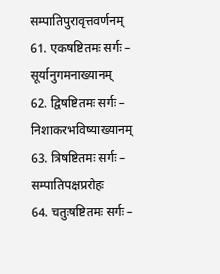सम्पातिपुरावृत्तवर्णनम्
61. एकषष्टितमः सर्गः – सूर्यानुगमनाख्यानम्
62. द्विषष्टितमः सर्गः – निशाकरभविष्याख्यानम्
63. त्रिषष्टितमः सर्गः – सम्पातिपक्षप्ररोहः
64. चतुःषष्टितमः सर्गः –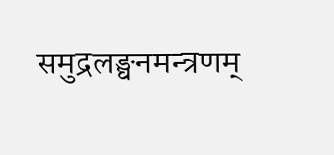समुद्रलङ्घनमन्त्रणम्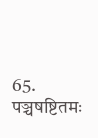65. पञ्चषष्टितमः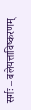सर्गः – बलेयत्ताविष्करणम्